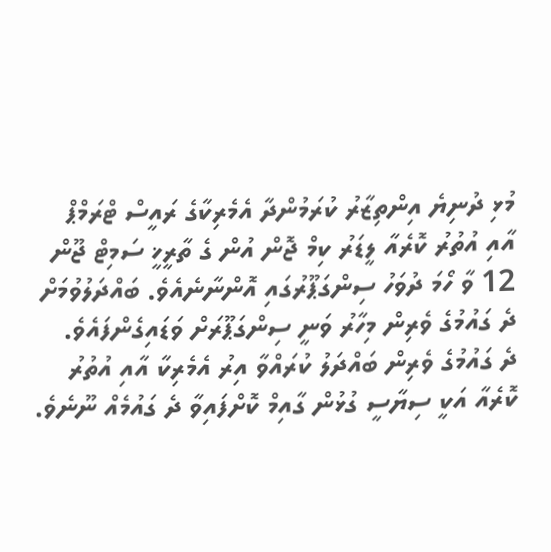މުޅި ދުނިޔެ އިންތިޒާރު ކުރަމުންދާ އެމެރިކާގެ ރައީސް ޓްރަމްޕް އާއި އުތުރު ކޮރެއާ ލީޑަރު ކިމް ޖޮން އުން ގެ ތާރީޚީ ސަމިޓް ޖޫން 12 ވާ ހޯމަ ދުވަހު ސިންގަޕޫރުގައި އޮންނާނެއެވެ. ބައްދަލުވުމަށް ދެ ގައުމުގެ ވެރިން މިހާރު ވަނީ ސިންގަޕޫރަށް ވަޑައިގެންފައެވެ.
ދެ ގައުމުގެ ވެރިން ބައްދަލު ކުރައްވާ އިރު އެމެރިކާ އާއި އުތުރު ކޮރެއާ އަކީ ސިޔާސީ ގުޅުން ގާއިމް ކޮށްފައިވާ ދެ ގައުމެއް ނޫނެވެ.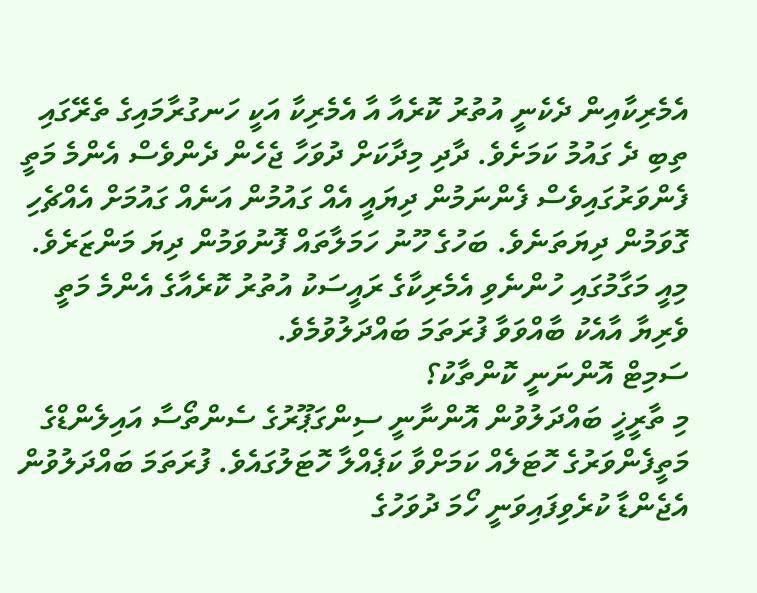އެމެރިކާއިން ދެކެނީ އުތުރު ކޮރެއާ އާ އެމެރިކާ އަކީ ހަނގުރާމައިގެ ތެރޭގައި ތިބި ދެ ގައުމު ކަމަށެވެ. ދާދި މިދާކަށް ދުވަހާ ޖެހެން ދެންވެސް އެންމެ މަތީ ފެންވަރުގައިވެސް ފެންނަމުން ދިޔައީ އެއް ގައުމުން އަނެއް ގައުމަށް އެއްޗެހި ގޮވަމުން ދިޔަތަނެވެ. ބަހުގެ ހޫނު ހަމަލާތައް ފޮނުވަމުން ދިޔަ މަންޒަރެވެ.
މިއީ މަގާމުގައި ހުންނެވި އެމެރިކާގެ ރައީސަކު އުތުރު ކޮރެއާގެ އެންމެ މަތީ ވެރިޔާ އާއެކު ބާއްވަވާ ފުރަތަމަ ބައްދަލުވުމެވެ.
ސަމިޓް އޮންނަނީ ކޮންތާކު؟
މި ތާރީޚީ ބައްދަލުވުން އޮންނާނީ ސިންގަޕޫރުގެ ސެންތޯސާ އައިލެންޑްގެ މަތީފެންވަރުގެ ހޮޓަލެއް ކަމަށްވާ ކަޕެއްލާ ހޮޓަލުގައެވެ. ފުރަތަމަ ބައްދަލުވުން އެޖެންޑާ ކުރެވިފައިވަނީ ހޯމަ ދުވަހުގެ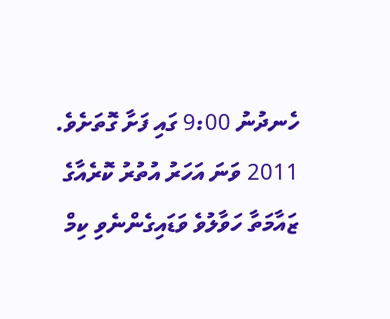ހެނދުނު 9:00 ގައި ފަށާ ގޮތަށެވެ.
2011 ވަނަ އަހަރު އުތުރު ކޮރެއާގެ ޒައާމަތާ ހަވާލުވެ ވަޑައިގެންނެވި ކިމް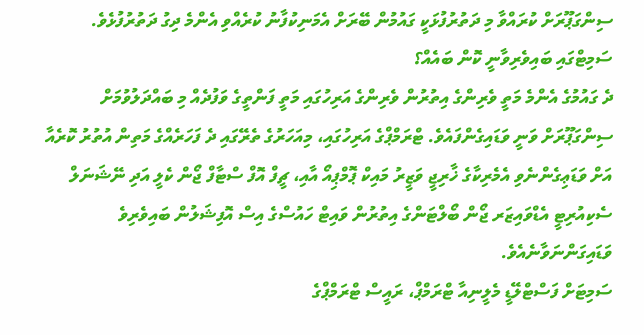ސިންގަޕޫރަށް ކުރައްވާ މި ދަތުރުފުޅަކީ ގައުމުން ބޭރަށް އެމަނިކުފާނު ކުރެއްވި އެންމެ ދިގު ދަތުރުފުޅެވެ.
ސަމިޓްގައި ބައިވެރިވާނީ ކޮން ބައެއް؟
ދެ ގައުމުގެ އެންމެ މަތީ ވެރިންގެ އިތުރުން ވެރިންގެ އަރިހުގައި މަތީ ފަންތީގެ ވަފުދެއް މި ބައްދަލުވުމަށް ސިންގަޕޫރަށް ވަނީ ވަޑައިގެންފައެވެ. ޓްރަމްޕްގެ އަރިހުގައި، މިއަހަރުގެ ތެރޭގައި ދެ ފަހަރެއްގެ މަތިން އުތުރު ކޮރެއާ އަށް ވަޑަޢިގެންނެވި އެމެރިކާގެ ޚާރިޖީ ވަޒީރު މައިކް ޕޮމްޕިއޯ އާއި، ޗީފް އޮފް ސްޓާފް ޖޯން ކެލީ އަދި ނޭޝަނަލް ސެކިއުރިޓީ އެޑްވައިޒަރ ޖޯން ބޯލްޓަންގެ އިތުރުން ވައިޓް ހައުސްގެ އިސް އޮފިޝަލުން ބައިވެރިވެ ވަޑައިގަންނަވާނެއެވެ.
ސަމިޓަށް ފަސްޓްލޭޑީ މެލީނިއާ ޓްރަމްޕް، ރައީސް ޓްރަމްޕްގެ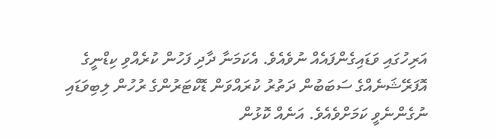އަރިހުގައި ވަޑައިގެންފައެއް ނުވެއެވެ. އެކަމަނާ ދާދި ފަހުން ކުރެއްވި ކިޑްނީގެ އޮފަރޭޝަނެއްގެ ސަބަބުން ދަތުރު ކުރައްވަން ޑޮކްޓަރުންގެ ރުހުން ލިބިވަޑައި ނުގެންނެވީ ކަމަށްވެއެވެ. އަނެއް ކޮޅުން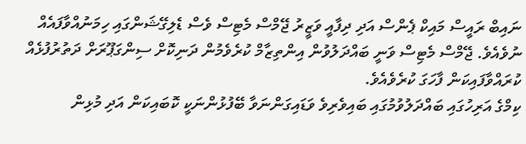ނައިބް ރައީސް މައިކް ޕެންސް އަދި ދިފާއީ ވަޒީރު ޖޭމްސް މެޓިސް ވެސް ޑެލިގޭޝަންގައި ހިމަނުއްވާފައެއް ނުވެއެވެ. ޖޭމްސް މެޓިސް ވަނީ ބައްދަލުވުން އިންތިޒާމް ކުރެވެމުން ދަނިކޮށް ސިންގަޕޫރަށް ދަތުރުފުޅެއް ކުރައްވާފައިކަން ފާހަގަ ކުރެވެއެވެ.
ކިމްގެ އަރިހުގައި ބައްދަލުވުމުގައި ބައިވެރިވެ ވަޑައިގަންނަވާ ބޭފުޅުންނަކީ ކޮބައިކަން އަދި މުޅިން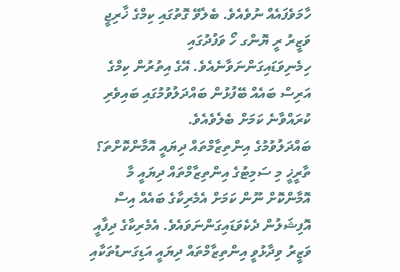ހާމަވެފައެއް ނުވެއެވެ. ބެލެވޭ ގޮތުގައި ކިމްގެ ޚާރިޖީ ވަޒީރު ރީ ޔޮންގ ހޯ ވަފުދުގައި ހިމެނިވަޑައިގަންނަވާނެއެވެ. އޭގެ އިތުރުން ކިމްގެ އަރިސް ބައެއް ބޭފުޅުން ބައްދަލުވުމުގައި ބައިވެރި ކުރައްވާނެ ކަމަށް ބެލެވެއެވެ.
ބައްދަލުވުމުގެ އިންތިޒާމްތައް ދިޔައީ އޮމާންކޮށްތަ؟
ތާރީޚީ މި ސަމިޓުގެ އިންތިޒާމްތައް ދިޔައީ މާ އޮމާންކޮށް ނޫން ކަމަށް އެމެރިކާގެ ބައެއް އިސް އޮފިޝަލުން ދެކެވަޑައިގަންނަވައެވެ. އެމެރިކާގެ ދިފާއީ ވަޒީރު ވިދާޅުވީ އިންތިޒާމްތައް ދިޔައީ އަޑިގަނޑުތަކާއި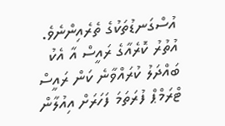އުސްގަނޑުތަކުގެ ތެރެއިންނެވެ.
އުތުރު ކޮރެއާގެ ރައީސް އާ އެކު ބައްދަލު ކުރައްވާނެ ކަން ރައީސް ޓްރަމްޕް ފުރަތަމަ ފަހަރަށް އިއުލާން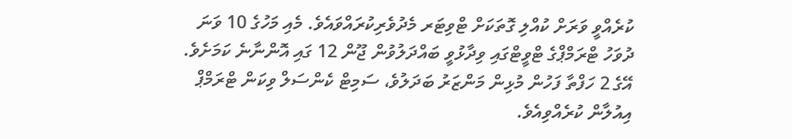ކުރެއްވީ ވަރަށް ކުއްލި ގޮތަކަށް ޓްވިޓަރ މެދުވެރިކުރައްވައެވެ. މެއި މަހުގެ 10 ވަނަ ދުވަހު ޓްރަމްޕްގެ ޓްވީޓްގައި ވިދާޅުވީ ބައްދަލުވުން ޖޫން 12 ގައި އޮންނާނެ ކަމަށެވެ. އޭގެ 2 ހަފްތާ ފަހުން މުޅިން މަންޒަރު ބަދަލުވެ، ސަމިޓް ކެންސަލް ވިކަން ޓްރަމްޕް އިއުލާން ކުރެއްވިއެވެ.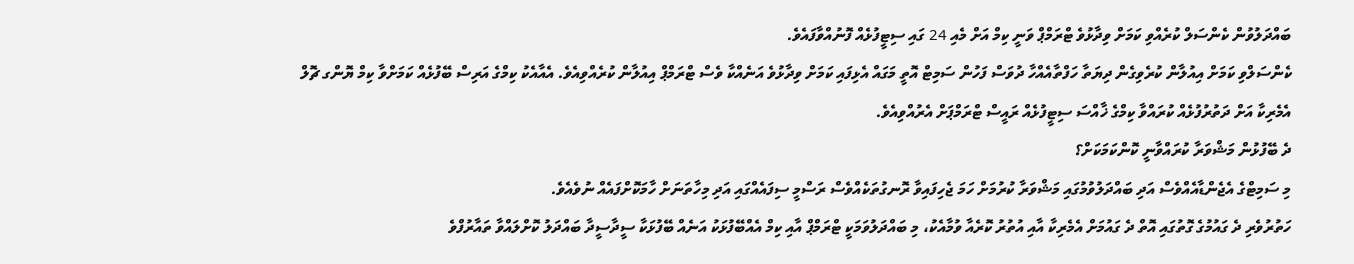ބައްދަލުވުން ކެންސަލް ކުރެއްވި ކަމަށް ވިދާޅުވެ ޓްރަމްޕް ވަނީ ކިމް އަށް މެއި 24 ގައި ސިޓީފުޅެއް ފޮނުއްވާފައެވެ.
ކެންސަލްވި ކަމަށް އިއުލާން ކުރެވިގެން ދިޔަތާ ހަފްތާއެއްހާ ދުވަސް ފަހުން ސަމިޓް އޮތީ މަގައް އެޅިފައި ކަމަށް ވިދާޅުވެ އަނެއްކާ ވެސް ޓްރަމްޕް އިއުލާން ކުރެއްވިއެވެ. އެއާއެކު ކިމްގެ އަރިސް ބޭފުޅެއް ކަމަށްވާ ކިމް ޔޮންގ ޗޮލް އެމެރިކާ އަށް ދަތުރުފުޅެއް ކުރައްވާ ކިމްގެ ޚާއްސަ ސިޓީފުޅެއް ރައީސް ޓްރަމްޕަށް އެރުއްވިއެވެ.
ދެ ބޭފުޅުން މަޝްވަރާ ކުރައްވާނީ ކޮންކަމަކަށް؟
މި ސަމިޓްގެ އެޖެންޑާއެއްވެސް އަދި ބައްދަލުވުމުގައި މަޝްވަރާ ކުރުމަށް ހަމަ ޖެހިފައިވާ ރޮނގުތަކެއްވެސް ރަސްމީ ސިފައެއްގައި އަދި މިހާތަނަށް ހާމަކޮށްފައެއް ނުވެއެވެ.
ހަތުރުވެރި ދެ ގައުމުގެ ގޮތުގައި އޮތް ދެ ގައުމަށް އެމެރިކާ އާއި އުތުރު ކޮރެއާ ވުމާއެކު، މި ބައްދަލުވަމަކީ ޓްރަމްޕް އާއި ކިމް އެއްބޭފުޅަކު އަނެއް ބޭފުޅަކާ ސީދާސީދާ ބައްދަލު ކޮށްލައްވާ ތައާރުފްވެ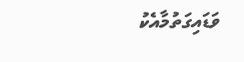ވަޑައިގަތުމާއެކު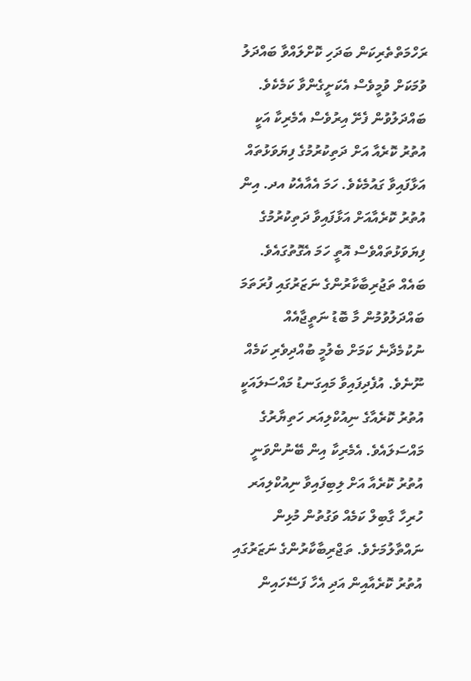ރަހްމަތްތެރިކަން ބަދަހި ކޮށްލައްވާ ބައްދަލު ވުމަކަށް ވުމީވެސް އެކަށީގެންވާ ކަމެކެވެ. ބައްދަލުވުން ފެށޭ އިރުވެސް އެމެރިކާ އަކީ އުތުރު ކޮރެއާ އަށް ދަތިކުރުމުގެ ފިޔަވަޅުތައް އަޅާފައިވާ ގައުމެކެވެ. ހަމަ އެއާއެކު އދ. އިން އުތުރު ކޮރެއާއަށް އަޅާފައިވާ ދަތިކުރުމުގެ ފިޔަވަޅުތައްވެސް އޮތީ ހަމަ އެގޮތުގައެވެ.
ބައެއް ތަޖުރިބާކާރުންގެ ނަޒަރުގައި ފުރަތަމަ ބައްދަލުވުމުން މާ ބޮޑު ނަތީޖާއެއް ނުކުމެދާނެ ކަމަށް ބެލުމީ ބުއްދިވެރި ކަމެއް ނޫނެވެ. އުފެދިފައިވާ މައިގަނޑު މައްސަލައަކީ އުތުރު ކޮރެއާގެ ނިއުކްލިއަރ ހަތިޔާރުގެ މައްސަލައެވެ. އެމެރިކާ އިން ބޭނުންވަނީ އުތުރު ކޮރެއާ އަށް ލިބިފައިވާ ނިއުކްލިއަރ ހުރިހާ ގާބިލް ކަމެއް ވަގުތުން މުޅިން ނައްތާލުމަށެވެ. ތަޖްރިބާކާރުންގެ ނަޒަރުގައި އުތުރު ކޮރެއާއިން އަދި އެހާ ފަސޭހައިން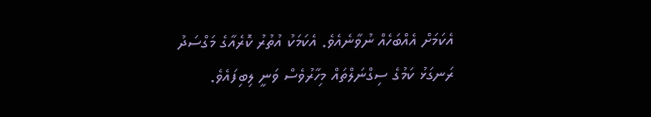އެކަމަށް އެއްބަހެއް ނުވާނެއެވެ. އެކަމަކު އުތުރު ކޮރެއާގެ މަގްސަދު ރަނގަޅު ކަމުގެ ސިގްނަލްތައް މިހާރުވެސް ވަނީ ލިބިފައެވެ.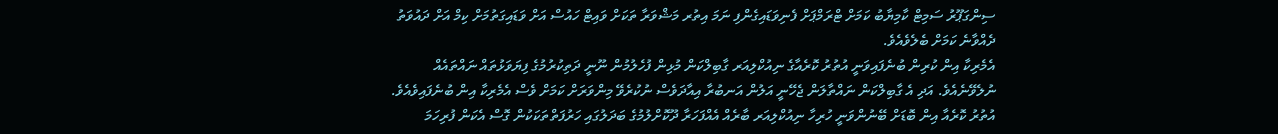ސިންގަޕޫރު ސަމިޓް ކާމިޔާބު ކަމަށް ޓްރަމްޕަށް ފެނިވަޑައިގެންފި ނަމަ އިތުރ މަޝްވަރާ ތަކަށް ވައިޓް ހައުސް އަށް ވަޑައިގަތުމަށް ކިމް އަށް ދައުވަތު ދެއްވާނެ ކަމަށް ބެލެވެއެވެ.
އެމެރިކާ އިން ކުރިން ބުނެފައިވަނީ އުތުރު ކޮރެއާގެ ނިއުކްލިއަރ ގާބިލްކަން މުޅިން ފުހެލުމުން ނޫނީ ދަތިކުރުމުގެ ފިޔަވަޅުތައް ނައްތައެއް ނުލެވޭނެއެވެ. އަދި އެ ގާބިލްކަން ނައްތާލަން ޖެހޭނީ އަލުން އަނބުރާ އިއާދަވެސް ނުކުރެވޭ މިންވަރަށް ކަމަށް ވެސް އެމެރިކާ އިން ބުނެފައިވެއެވެ.
އުތުރު ކޮރެއާ އިން ބޮޑަށް ބޭނުންވަނީ ހުރިހާ ނިއުކްލިއަރ ބާރެއް އެއްފަހަރާ ދޫކޮށްލުމުގެ ބަދަލުގައި ހަރުފަތްތަކަކުން ގޮސް އެކަން ފުރިހަމަ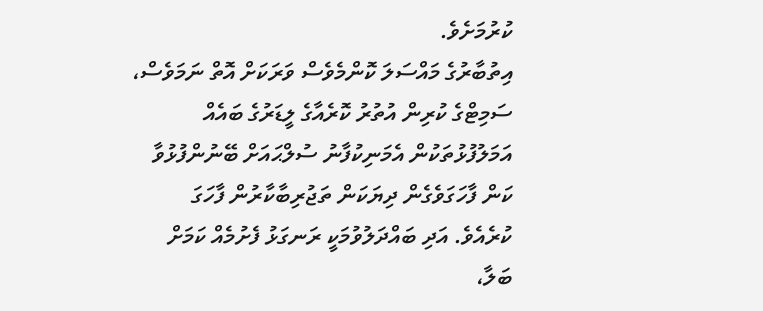ކުރުމަށެވެ.
އިތުބާރުގެ މައްސަލަ ކޮންމެވެސް ވަރަކަށް އޮތް ނަމަވެސް، ސަމިޓްގެ ކުރިން އުތުރު ކޮރެއާގެ ލީޑަރުގެ ބައެއް އަމަލުފުޅުތަކުން އެމަނިކުފާނު ސުލްޙައަށް ބޭނުންފުޅުވާ ކަން ފާހަގަވެގެން ދިޔަކަން ތަޖުރިބާކާރުން ފާހަގަ ކުރެއެވެ. އަދި ބައްދަލުވުމަކީ ރަނގަޅު ފެށުމެއް ކަމަށް ބަލާ،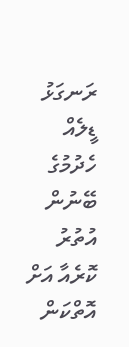ރަނގަޅު ޑީލެއް ހެދުމުގެ ބޭނުން އުތުރު ކޮރެއާ އަށް އޮތްކަން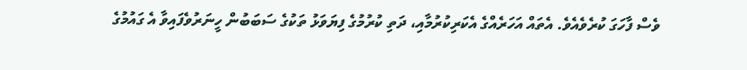ވެސް ފާހަގަ ކުރެވެއެވެ. އެތައް އަހަރެއްގެ އެކަރިކުރުމާއި، ދަތި ކުރުމުގެ ފިޔަވަޅު ތަކުގެ ސަބަބުން ހީނަރުވެފައިވާ އެ ގައުމުގެ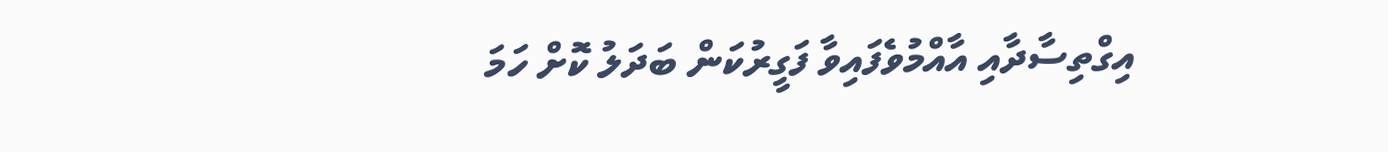އިގްތިސާދާއި އާއްމުވެފައިވާ ފަގީރުކަން ބަދަލު ކޮށް ހަމަ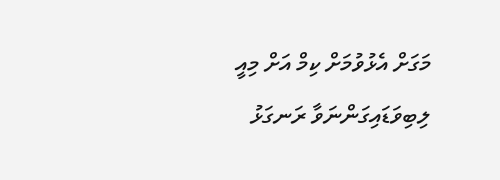މަގަށް އެޅުވުމަށް ކިމް އަށް މިއީ ލިބިވަޑައިގަންނަވާ ރަނގަޅު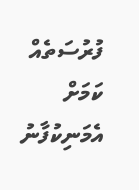ފުރުސަތެއް ކަމަށް އެމަނިކުފާނު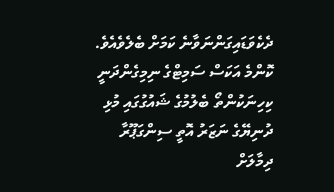ދެކެވަޑައިގަންނަވާނެ ކަމަށް ބެލެވެއެވެ.
ކޮންމެ އަކަސް ސަމިޓްގެ ނިމިގެންދަނީ ކިހިނަކުންތޯ ބެލުމުގެ ޝައުގުގައި މުޅި ދުނިޔޭގެ ނަޒަރު އޮތީ ސިންގަޕޫރާ ދިމާލަށް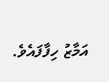އަމާޒު ހިފާފައެވެ.